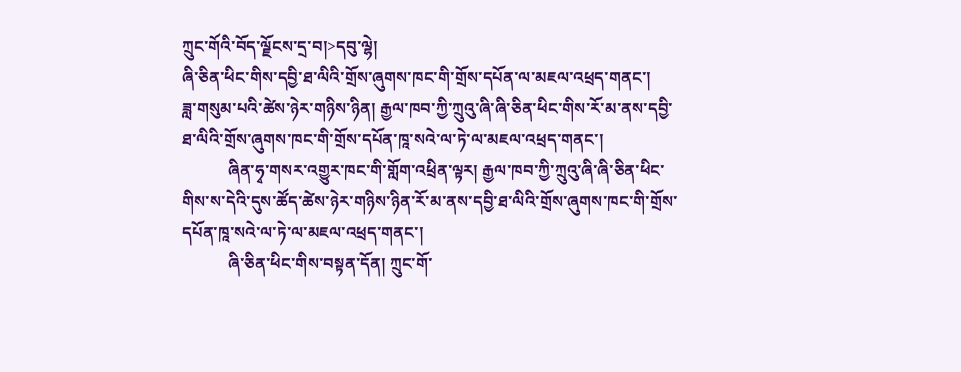ཀྲུང་གོའི་བོད་ལྗོངས་དྲ་བ།>དབུ་ལྷེ།
ཞི་ཅིན་ཕིང་གིས་དབྱི་ཐ་ལིའི་གྲོས་ཞུགས་ཁང་གི་གྲོས་དཔོན་ལ་མཇལ་འཕྲད་གནང་།
ཟླ་གསུམ་པའི་ཚེས་ཉེར་གཉིས་ཉིན། རྒྱལ་ཁབ་ཀྱི་ཀྲུའུ་ཞི་ཞི་ཅིན་ཕིང་གིས་རོ་མ་ནས་དབྱི་ཐ་ལིའི་གྲོས་ཞུགས་ཁང་གི་གྲོས་དཔོན་ཁཱ་སའེ་ལ་ཏེ་ལ་མཇལ་འཕྲད་གནང་།
           ཞིན་ཧྭ་གསར་འགྱུར་ཁང་གི་གློག་འཕྲིན་ལྟར། རྒྱལ་ཁབ་ཀྱི་ཀྲུའུ་ཞི་ཞི་ཅིན་ཕིང་གིས་ས་དེའི་དུས་ཚོད་ཚེས་ཉེར་གཉིས་ཉིན་རོ་མ་ནས་དབྱི་ཐ་ལིའི་གྲོས་ཞུགས་ཁང་གི་གྲོས་དཔོན་ཁཱ་སའེ་ལ་ཏེ་ལ་མཇལ་འཕྲད་གནང་།
           ཞི་ཅིན་ཕིང་གིས་བསྟན་དོན། ཀྲུང་གོ་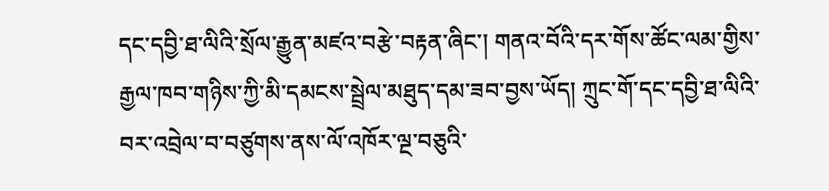དང་དབྱི་ཐ་ལིའི་སྲོལ་རྒྱུན་མཛའ་བརྩེ་བརྟན་ཞིང་། གནའ་བོའི་དར་གོས་ཚོང་ལམ་གྱིས་རྒྱལ་ཁབ་གཉིས་ཀྱི་མི་དམངས་སྦྲེལ་མཐུད་དམ་ཟབ་བྱས་ཡོད། ཀྲུང་གོ་དང་དབྱི་ཐ་ལིའི་བར་འབྲེལ་བ་བཙུགས་ནས་ལོ་འཁོར་ལྔ་བཅུའི་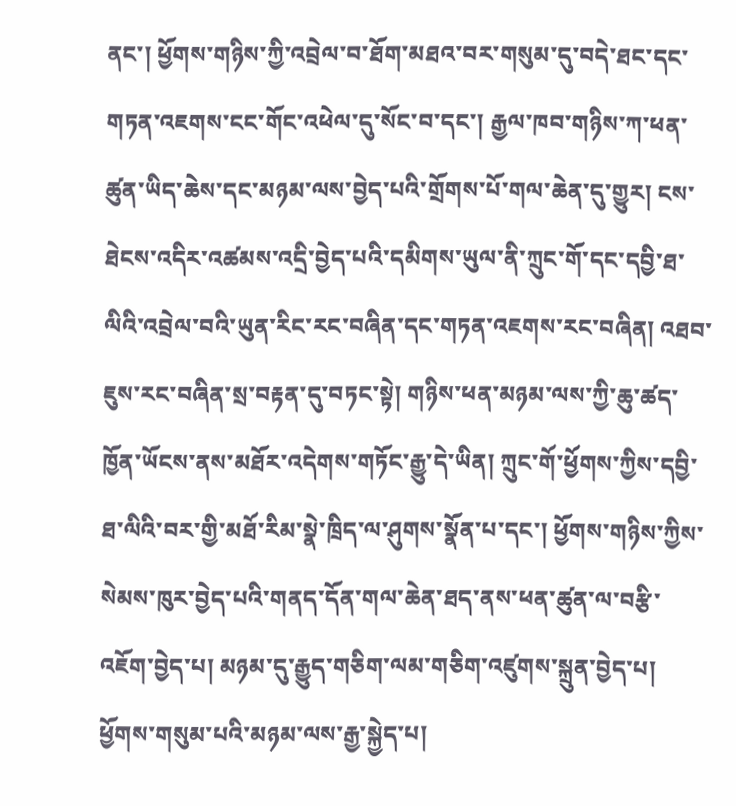ནང་། ཕྱོགས་གཉིས་ཀྱི་འབྲེལ་བ་ཐོག་མཐའ་བར་གསུམ་དུ་བདེ་ཐང་དང་གཏན་འཇགས་ངང་གོང་འཕེལ་དུ་སོང་བ་དང་། རྒྱལ་ཁབ་གཉིས་ཀ་ཕན་ཚུན་ཡིད་ཆེས་དང་མཉམ་ལས་བྱེད་པའི་གྲོགས་པོ་གལ་ཆེན་དུ་གྱུར། ངས་ཐེངས་འདིར་འཚམས་འདྲི་བྱེད་པའི་དམིགས་ཡུལ་ནི་ཀྲུང་གོ་དང་དབྱི་ཐ་ལིའི་འབྲེལ་བའི་ཡུན་རིང་རང་བཞིན་དང་གཏན་འཇགས་རང་བཞིན། འཐབ་ཇུས་རང་བཞིན་སྲ་བརྟན་དུ་བཏང་སྟེ། གཉིས་ཕན་མཉམ་ལས་ཀྱི་ཆུ་ཚད་ཁྱོན་ཡོངས་ནས་མཐོར་འདེགས་གཏོང་རྒྱུ་དེ་ཡིན། ཀྲུང་གོ་ཕྱོགས་ཀྱིས་དབྱི་ཐ་ལིའི་བར་གྱི་མཐོ་རིམ་སྣེ་ཁྲིད་ལ་ཤུགས་སྣོན་པ་དང་། ཕྱོགས་གཉིས་ཀྱིས་སེམས་ཁུར་བྱེད་པའི་གནད་དོན་གལ་ཆེན་ཐད་ནས་ཕན་ཚུན་ལ་བརྩི་འཇོག་བྱེད་པ། མཉམ་དུ་རྒྱུད་གཅིག་ལམ་གཅིག་འཛུགས་སྐྲུན་བྱེད་པ། ཕྱོགས་གསུམ་པའི་མཉམ་ལས་རྒྱ་སྐྱེད་པ།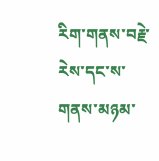རིག་གནས་བརྗེ་རེས་དང་ས་གནས་མཉམ་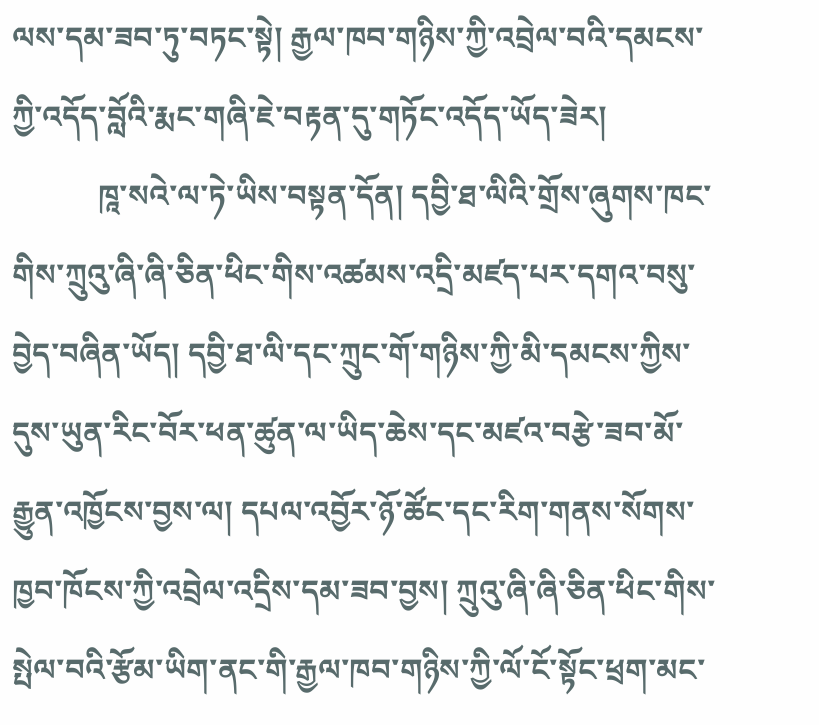ལས་དམ་ཟབ་ཏུ་བཏང་སྟེ། རྒྱལ་ཁབ་གཉིས་ཀྱི་འབྲེལ་བའི་དམངས་ཀྱི་འདོད་བློའི་རྨང་གཞི་ཇེ་བརྟན་དུ་གཏོང་འདོད་ཡོད་ཟེར།
           ཁཱ་སའེ་ལ་ཏེ་ཡིས་བསྟན་དོན། དབྱི་ཐ་ལིའི་གྲོས་ཞུགས་ཁང་གིས་ཀྲུའུ་ཞི་ཞི་ཅིན་ཕིང་གིས་འཚམས་འདྲི་མཛད་པར་དགའ་བསུ་བྱེད་བཞིན་ཡོད། དབྱི་ཐ་ལི་དང་ཀྲུང་གོ་གཉིས་ཀྱི་མི་དམངས་ཀྱིས་དུས་ཡུན་རིང་བོར་ཕན་ཚུན་ལ་ཡིད་ཆེས་དང་མཛའ་བརྩེ་ཟབ་མོ་རྒྱུན་འཁྱོངས་བྱས་ལ། དཔལ་འབྱོར་ཉོ་ཚོང་དང་རིག་གནས་སོགས་ཁྱབ་ཁོངས་ཀྱི་འབྲེལ་འདྲིས་དམ་ཟབ་བྱས། ཀྲུའུ་ཞི་ཞི་ཅིན་ཕིང་གིས་སྤེལ་བའི་རྩོམ་ཡིག་ནང་གི་རྒྱལ་ཁབ་གཉིས་ཀྱི་ལོ་ངོ་སྟོང་ཕྲག་མང་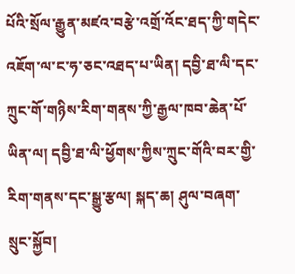པོའི་སྲོལ་རྒྱུན་མཛའ་བརྩེ་འགྲོ་འོང་ཐད་ཀྱི་གདེང་འཇོག་ལ་ང་ཧ་ཅང་འཐད་པ་ཡིན། དབྱི་ཐ་ལི་དང་ཀྲུང་གོ་གཉིས་རིག་གནས་ཀྱི་རྒྱལ་ཁབ་ཆེན་པོ་ཡིན་ལ། དབྱི་ཐ་ལི་ཕྱོགས་ཀྱིས་ཀྲུང་གོའི་བར་གྱི་རིག་གནས་དང་སྒྱུ་རྩལ། སྐད་ཆ། ཤུལ་བཞག་སྲུང་སྐྱོབ།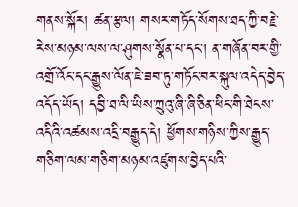གནས་སྐོར། ཚན་རྩལ། གསར་གཏོད་སོགས་ཐད་ཀྱི་བརྗེ་རེས་མཉམ་ལས་ལ་ཤུགས་སྣོན་པ་དང་། ན་གཞོན་བར་གྱི་འགྲོ་འོང་དང་རྒྱུས་ལོན་ཇེ་ཟབ་ཏུ་གཏོང་བར་སྐུལ་འདེད་བྱེད་འདོད་ཡོད། དབྱི་ཐ་ལི་ཡིས་ཀྲུའུ་ཞི་ཞི་ཅིན་ཕིང་གི་ཐེངས་འདིའི་འཚམས་འདྲི་བརྒྱུད་དེ། ཕྱོགས་གཉིས་ཀྱིས་རྒྱུད་གཅིག་ལམ་གཅིག་མཉམ་འཛུགས་བྱེད་པའི་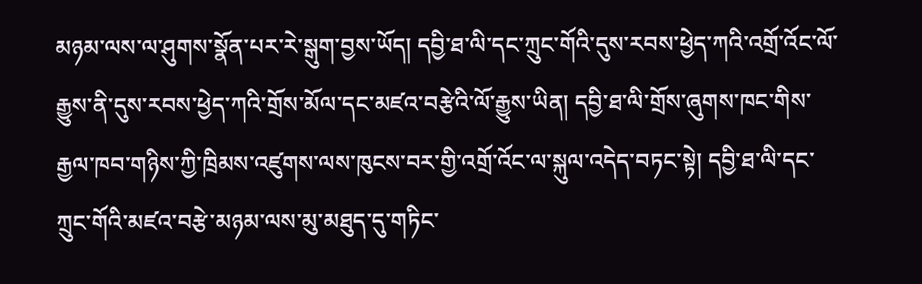མཉམ་ལས་ལ་ཤུགས་སྣོན་པར་རེ་སྒུག་བྱས་ཡོད། དབྱི་ཐ་ལི་དང་ཀྲུང་གོའི་དུས་རབས་ཕྱེད་ཀའི་འགྲོ་འོང་ལོ་རྒྱུས་ནི་དུས་རབས་ཕྱེད་ཀའི་གྲོས་མོལ་དང་མཛའ་བརྩེའི་ལོ་རྒྱུས་ཡིན། དབྱི་ཐ་ལི་གྲོས་ཞུགས་ཁང་གིས་རྒྱལ་ཁབ་གཉིས་ཀྱི་ཁྲིམས་འཛུགས་ལས་ཁུངས་བར་གྱི་འགྲོ་འོང་ལ་སྐུལ་འདེད་བཏང་སྟེ། དབྱི་ཐ་ལི་དང་ཀྲུང་གོའི་མཛའ་བརྩེ་མཉམ་ལས་མུ་མཐུད་དུ་གཏིང་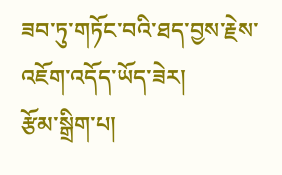ཟབ་ཏུ་གཏོང་བའི་ཐད་བྱས་རྗེས་འཇོག་འདོད་ཡོད་ཟེར།
རྩོམ་སྒྲིག་པ།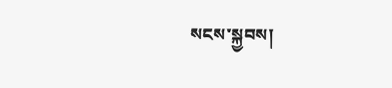སངས་སྐྱབས།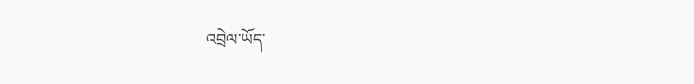འབྲེལ་ཡོད་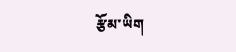རྩོམ་ཡིག